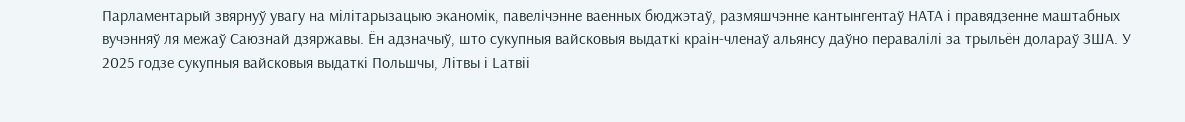Парламентарый звярнуў увагу на мілітарызацыю эканомік, павелічэнне ваенных бюджэтаў, размяшчэнне кантынгентаў НАТА і правядзенне маштабных вучэнняў ля межаў Саюзнай дзяржавы. Ён адзначыў, што сукупныя вайсковыя выдаткі краін-членаў альянсу даўно перавалілі за трыльён долараў ЗША. У 2025 годзе сукупныя вайсковыя выдаткі Польшчы, Літвы і Lатвіі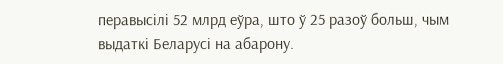перавысілі 52 млрд еўра, што ў 25 разоў больш, чым выдаткі Беларусі на абарону.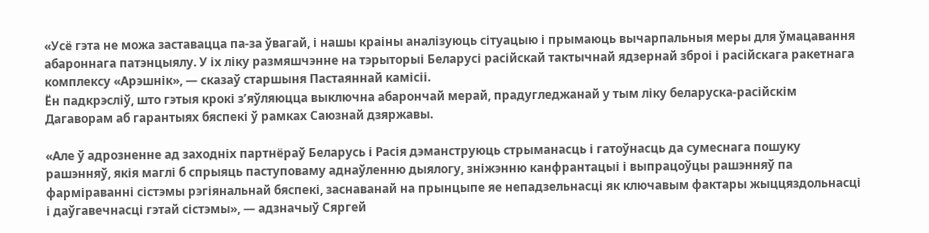«Усё гэта не можа заставацца па-за ўвагай, і нашы краіны аналізуюць сітуацыю і прымаюць вычарпальныя меры для ўмацавання абароннага патэнцыялу. У іх ліку размяшчэнне на тэрыторыі Беларусі расійскай тактычнай ядзернай зброі і расійскага ракетнага комплексу «Арэшнік», — сказаў старшыня Пастаяннай камісіі.
Ён падкрэсліў, што гэтыя крокі з’яўляюцца выключна абарончай мерай, прадугледжанай у тым ліку беларуска-расійскім Дагаворам аб гарантыях бяспекі ў рамках Саюзнай дзяржавы.

«Але ў адрозненне ад заходніх партнёраў Беларусь і Расія дэманструюць стрыманасць і гатоўнасць да сумеснага пошуку рашэнняў, якія маглі б спрыяць паступоваму аднаўленню дыялогу, зніжэнню канфрантацыі і выпрацоўцы рашэнняў па фарміраванні сістэмы рэгіянальнай бяспекі, заснаванай на прынцыпе яе непадзельнасці як ключавым фактары жыццяздольнасці і даўгавечнасці гэтай сістэмы», — адзначыў Сяргей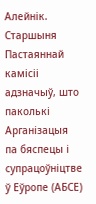Алейнік.
Старшыня Пастаяннай камісіі адзначыў, што паколькі Арганізацыя па бяспецы і супрацоўніцтве ў Еўропе (АБСЕ)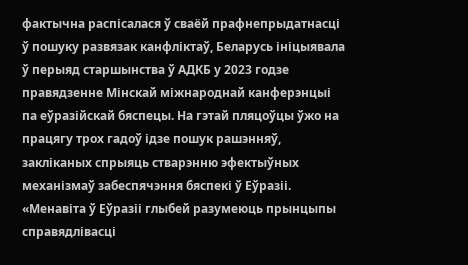фактычна распісалася ў сваёй прафнепрыдатнасці ў пошуку развязак канфліктаў, Беларусь ініцыявала ў перыяд старшынства ў АДКБ у 2023 годзе правядзенне Мінскай міжнароднай канферэнцыі па еўразійскай бяспецы. На гэтай пляцоўцы ўжо на працягу трох гадоў ідзе пошук рашэнняў, закліканых спрыяць стварэнню эфектыўных механізмаў забеспячэння бяспекі ў Еўразіі.
«Менавіта ў Еўразіі глыбей разумеюць прынцыпы справядлівасці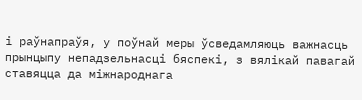і раўнапраўя, у поўнай меры ўсведамляюць важнасць прынцыпу непадзельнасці бяспекі, з вялікай павагай ставяцца да міжнароднага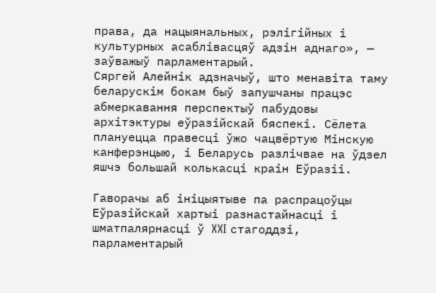права, да нацыянальных, рэлігійных і культурных асаблівасцяў адзін аднаго», — заўважыў парламентарый.
Сяргей Алейнік адзначыў, што менавіта таму беларускім бокам быў запушчаны працэс абмеркавання перспектыў пабудовы архітэктуры еўразійскай бяспекі. Сёлета плануецца правесці ўжо чацвёртую Мінскую канферэнцыю, і Беларусь разлічвае на ўдзел яшчэ большай колькасці краін Еўразіі.

Гаворачы аб ініцыятыве па распрацоўцы Еўразійскай хартыі разнастайнасці і шматпалярнасці ў XXI стагоддзі, парламентарый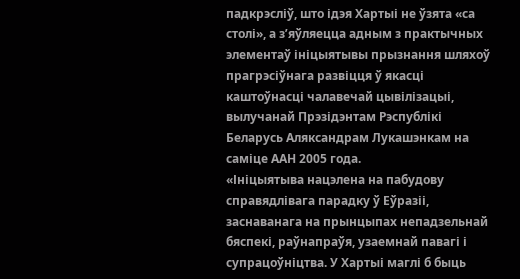падкрэсліў, што ідэя Хартыі не ўзята «са столі», а з’яўляецца адным з практычных элементаў ініцыятывы прызнання шляхоў прагрэсіўнага развіцця ў якасці каштоўнасці чалавечай цывілізацыі, вылучанай Прэзідэнтам Рэспублікі Беларусь Аляксандрам Лукашэнкам на саміце ААН 2005 года.
«Ініцыятыва нацэлена на пабудову справядлівага парадку ў Еўразіі, заснаванага на прынцыпах непадзельнай бяспекі, раўнапраўя, узаемнай павагі і супрацоўніцтва. У Хартыі маглі б быць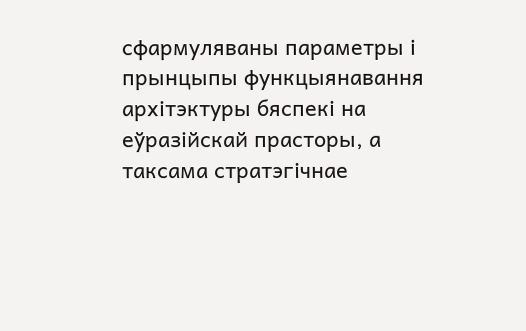сфармуляваны параметры і прынцыпы функцыянавання архітэктуры бяспекі на еўразійскай прасторы, а таксама стратэгічнае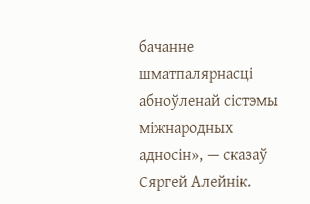бачанне шматпалярнасці абноўленай сістэмы міжнародных адносін», — сказаў Сяргей Алейнік.